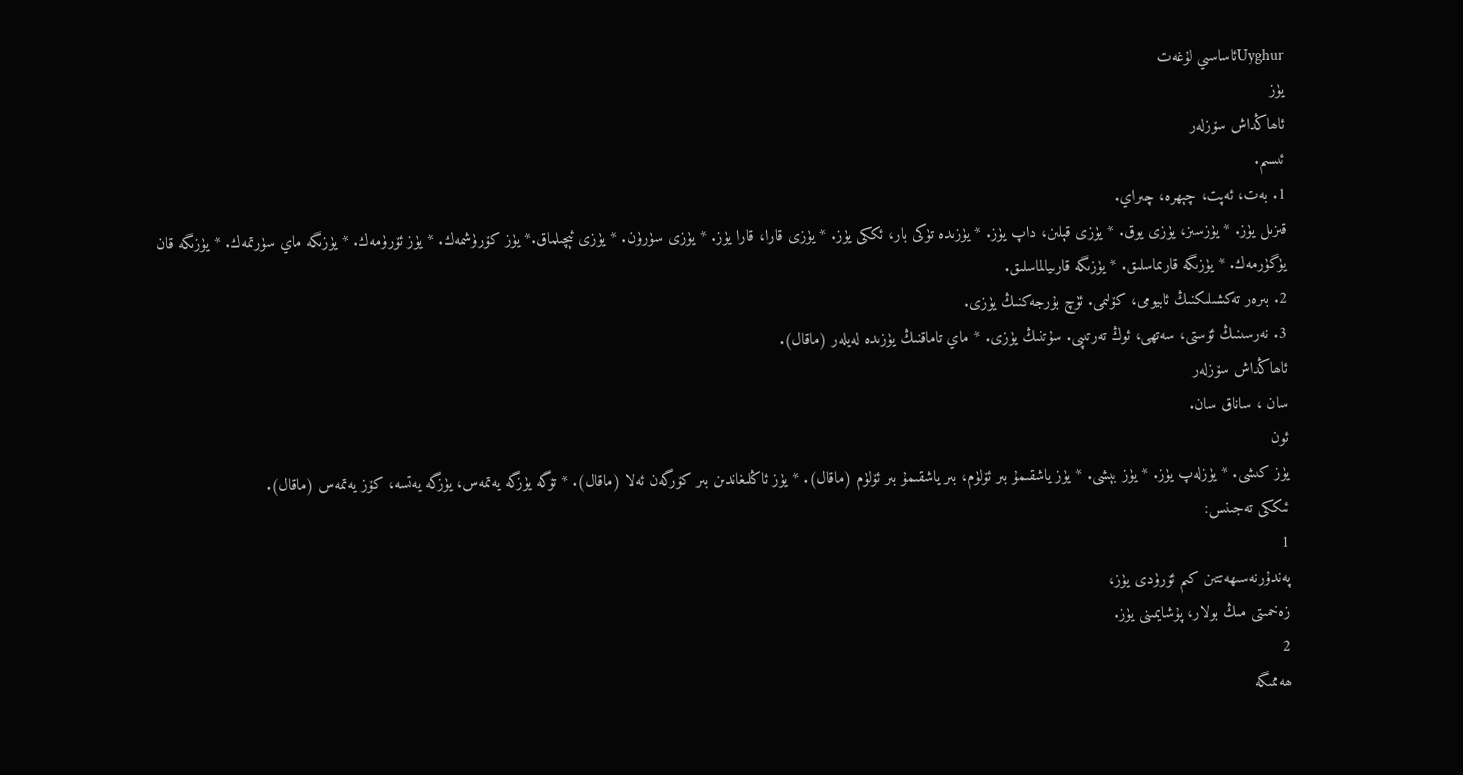Uyghurئاساسىي لۇغەت
يۈز
ئاھاڭداش سۆزلەر
ئىسىم.
1. بەت، ئەپت، چېھرە، چىراي.
قىزىل يۈز. * يۈزسىز، يۈزى يوق. * يۈزى قېلىن، داپ يۈز. * يۈزىدە تۈكى بار، ئككى يۈز. * يۈزى قارا، قارا يۈز. * يۈزى سۈرۈن. * يۈزى ئېچىلماق.* يۈز كۆرۈشمەك. * يۈز ئۆرۈمەك. * يۈزىگە ماي سۈرتمەك. * يۈزىگە قان يۈگۈرمەك. * يۈزىگە قارىماسلىق. * يۈزىگە قارىيالماسلىق.
2. بىرەر تەكشىلىكنىڭ ئابيومى، كۆلىمى. ئۈچ بۇرجەكنىڭ يۈزى.
3. نەرسىنىڭ ئۆستى، سەتھى، ئوڭ تەرتىپى. سۇتنىڭ يۈزى. * ماي تاماقنىڭ يۈزىدە لەيلەر (ماقال).
ئاھاڭداش سۆزلەر
سان ، ساناق سان.
ئون
يۈز كىشى. * يۈزلەپ يۈز. * يۈز بېشى. * يۈز ياشقىمۇ بىر ئۆلۈم، بىر ياشقىمۇ بىر ئۆلۈم (ماقال). * يۈز ئاڭلىغاندىن بىر كۆرگەن ئەلا (ماقال). * تۆگە يۈزگە يەتمەس، يۈزگە يەتسە، كۆز يەتمەس (ماقال).
ئىككى تەجىنس:
1
پەندۇرنەسىھەتتىن كىم ئۆرۈدى يۈز،
زەخمىتى مىڭ بولار، پۇشايمىنى يۈز.
2
ھەممىگە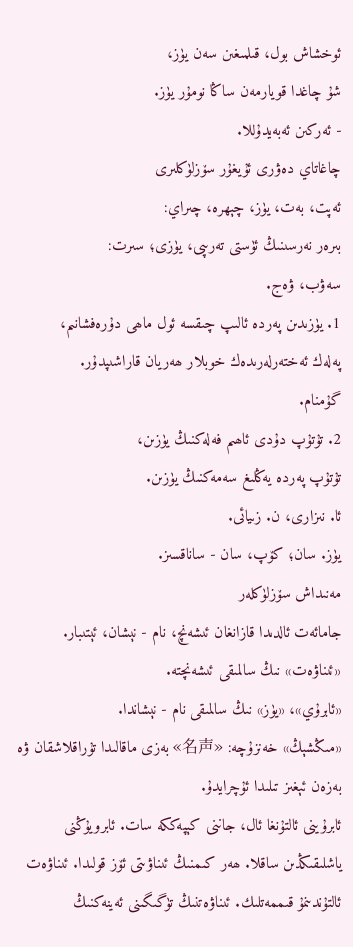ئوخشاش بول، قىلمىغىن سەن يۈز،
شۇ چاغدا قويارمەن ساڭا نومۇر يۈز.
- ئەركىن ئەبەيدۇللا.
چاغاتاي دەۋرى ئۇيغۇر سۆزلۈكلىرى
ئەپت، بەت، يۈز، چېھرە، چىراي:
بىرەر نەرسىنىڭ ئۈستى تەرىپى، يۈزى؛ سىرت:
سەۋب، ۋەج.
1. يۈزىدىن پەردە ئالىپ چىقسە ئول ماھى دۇرەفشانىم،
پەلەك ئەختەرلەرىدەك خوبلار ھەريان قاراشىپدۇر.
گۇمنام.
2. تۇتۇپ دۇدى ئاھىم فەلەكنىڭ يۈزىن،
تۇتۇپ پەردە يەڭلىغ سەمەكنىڭ يۈزىن.
ئا. نىزارى، ن. زىيائى.
يۈز. سان؛ كۆپ، سان - ساناقسىز.
مەنىداش سۆزلۈكلەر
جامائەت ئالدىدا قازانغان ئىشەنچ، نام - نېشان، ئېتىبار.
«ئىناۋەت» نىڭ سالمىقى ئىشەنچتە.
«ئابرۇي»، «يۈز» نىڭ سالمىقى نام - نېشاندا.
«مىڭشېڭ» خەنزۇچە: «名声» بەزى ماقالىدا تۇراقلاشقان ۋە بەزەن ئېغىز تىلىدا ئۇچرايدۇ.
ئابرۇينى ئالتۇنغا ئال، جاننى كېپەككە سات. ئابرويۇڭنى ياشلىقىڭدىن ساقلا. ھەر كىمنىڭ ئىناۋىتى ئۆز قولىدا. ئىناۋەت ئالتۇندىنمۇ قىممەتلىك. ئىناۋەتنىڭ تۈگىگىنى ئەينەكنىڭ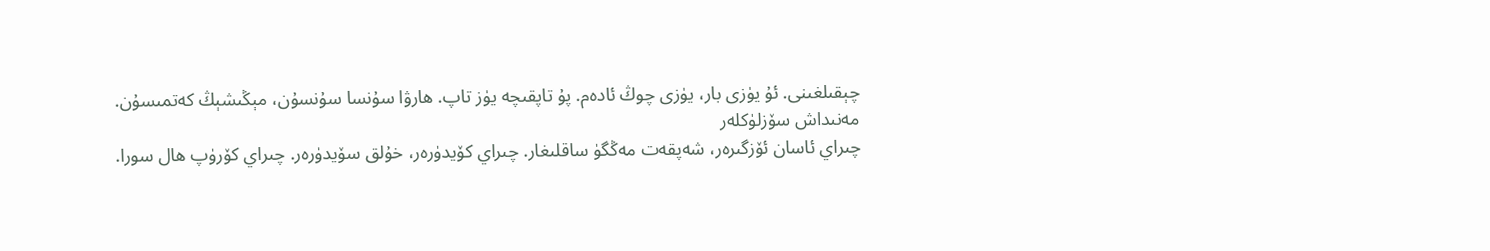چېقىلغىنى. ئۇ يۈزى بار، يۈزى چوڭ ئادەم. پۇ تاپقىچە يۈز تاپ. ھارۋا سۇنسا سۇنسۇن، مېڭىشېڭ كەتمىسۇن.
مەنىداش سۆزلۈكلەر
چىراي ئاسان ئۆزگىرەر، شەپقەت مەڭگۈ ساقلىغار. چىراي كۆيدۈرەر، خۇلق سۆيدۈرەر. چىراي كۆرۈپ ھال سورا.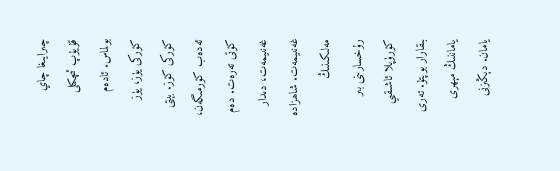چىرايىغا چاي قۇيۇپ ئىچكىلى بولماس. ئادەم كۆركى يۈز، يۈز كۆركى كۆز. بېتى ئەدەب كۆرمىگەن، كۆتى تەرەت. دەم غەنىيمەت، دىدار غەنىيمەت. شاھزادە مەلىكىنىڭ رۇخسارىنى بىر كۆرۈپلا ئاشىقىي بىقارار بوپتۇ. تەرى ياماننىڭ مېھرى يامان. دېڭىزنى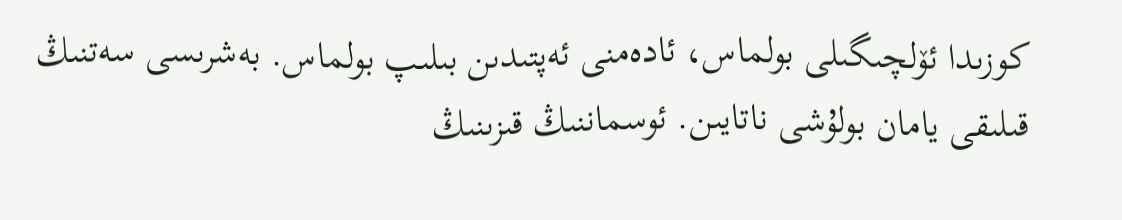كوزىدا ئۆلچىگىلى بولماس، ئادەمنى ئەپتىدىن بىلىپ بولماس. بەشرىسى سەتنىڭ قىلىقى يامان بولۇشى ناتايىن. ئوسماننىڭ قىزىنىڭ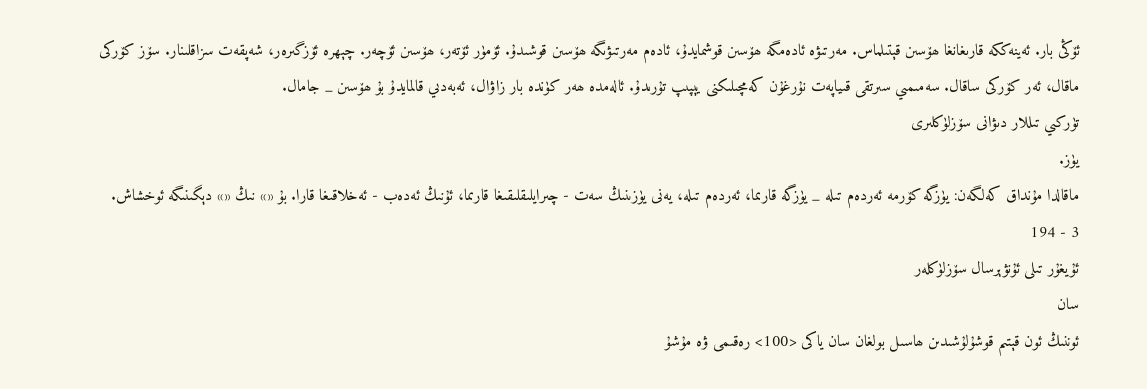ئۆڭى بار. ئەينەككە قارىغانغا ھۆسىن قېتىلماس. مەرتىۋە ئادەمگە ھۆسىن قوشمايدۇ، ئادەم مەرتىۋىگە ھۆسىن قوشىدۇ. ئۆمۈر ئۆتەر، ھۆسىن ئۆچەر. چېھرە ئۆزگىرەر، شەپقەت سزاقلىنار. سۆز كۆركى ماقال، ئەر كۆركى ساقال. سەمىمىي سىرتقى قىياپەت نۇرغۇن كەمچىلىكنى يېپىپ تۇرىدۇ. ئالەمدە ھەر كۈندە بار زاۋال، ئەبەدىي قالمايدۇ بۇ ھۆسىن _ جامال.
تۈركىي تىللار دىۋانى سۆزلۈكلىرى
يۈز.
ماقالدا مۇنداق كەلگەن: يۈزگە كۆرمە ئەردەم تىلە _ يۈزگە قارىما، ئەردەم تىلە، يەنى يۈزىنىڭ سەت - چىرايلىقلىقىغا قارىما، ئۇنىڭ ئەدەب - ئەخلاقىغا قارا. بۇ «» نىڭ «» دېگىنىگە ئوخشاش.
3 - 194
ئۇيغۇر تىلى ئۇنۋېرسال سۆزلۈكلەر
سان
ئوننىڭ ئون قېتىم قوشۇلۇشىدىن ھاسىل بولغان سان ياكى <100> رەقىمى ۋە مۇشۇ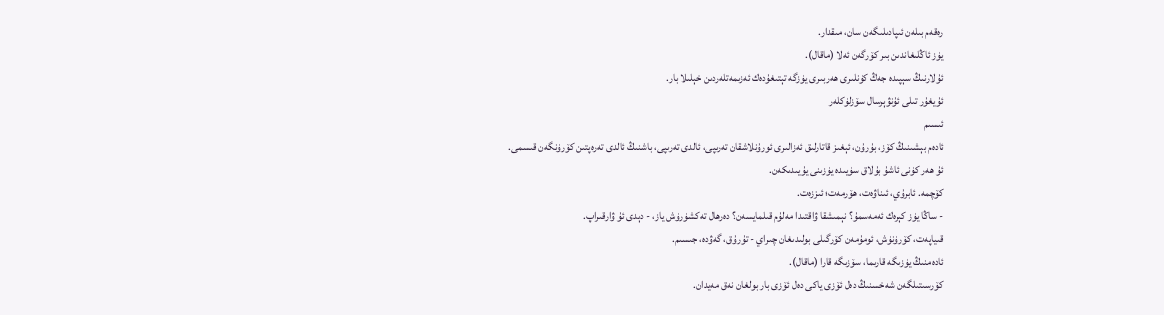رەقەم بىلەن ئىپادىلىگەن سان، مىقدار.
يۈز ئاڭلىغاندىن بىر كۆرگەن ئەلا (ماقال).
ئۇلارنىڭ سېپىدە جەڭ كۈنلىرى ھەربىرى يۈزگە تېتىغۇدەك ئەزىمەتلەردىن خېلىلا بار.
ئۇيغۇر تىلى ئۇنۋېرسال سۆزلۈكلەر
ئىسىم
ئادەم بېشىنىڭ كۆز، بۇرۇن، ئېغىز قاتارلىق ئەزالىرى ئورۇنلاشقان تەرىپى، ئالدى تەرىپى، باشنىڭ ئالدى تەرەپتىن كۆرۈنگەن قىسمى.
ئۇ ھەر كۈنى ئاشۇ بۇلاق سۈيىدە يۈزىنى يۇيىدىكەن.
كۆچمە. ئابرۇي، ئىناۋەت، ھۆرمەت؛ ئىززەت.
- ساڭا يۈز كېرەك ئەمەسمۇ؟ نېمىشقا ۋاقتىدا مەلۇم قىلمايسەن؟ دەرھال تەكشۈرۈش ياز، - دېدى ئۇ ۋارقىراپ.
قىياپەت، كۆرۈنۈش، ئومۇمەن كۆرگىلى بولىدىغان چىراي - تۇرۇق، گەۋدە، جىسىم.
ئادەمنىڭ يۈزىگە قارىما، سۆزىگە قارا (ماقال).
كۆرسىتىلگەن شەخسنىڭ دەل ئۆزى ياكى دەل ئۆزى بار بولغان نەق مەيدان.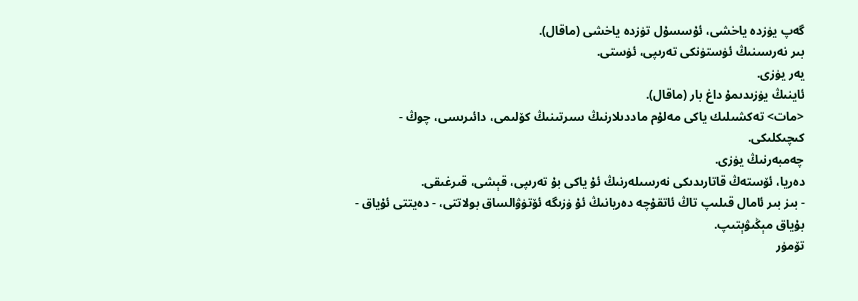گەپ يۈزدە ياخشى، ئۇسسۇل تۈزدە ياخشى (ماقال).
بىر نەرسىنىڭ ئۈستۈنكى تەرىپى، ئۈستى.
يەر يۈزى.
ئاينىڭ يۈزىدىمۇ داغ بار (ماقال).
<مات> تەكشىلىك ياكى مەلۇم ماددىلارنىڭ سىرتىنىڭ كۆلىمى، دائىرىسى، چوڭ - كىچىكلىكى.
چەمبەرنىڭ يۈزى.
دەريا، ئۆستەڭ قاتارىدىكى نەرسىلەرنىڭ ئۇ ياكى بۇ تەرىپى، قېشى، قىرغىقى.
- بىز بىر ئامال قىلىپ تاڭ ئاتقۇچە دەريانىڭ ئۇ ۈزىگە ئۆتۈۋالساق بولاتتى، - دەيتتى ئۇياق - بۇياق مېڭىۋېتىپ.
تۆمۈر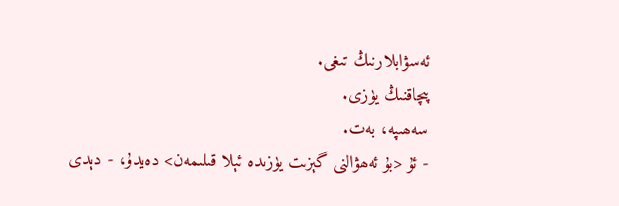ئەسۋابلارنىڭ تىغى.
پىچاقنىڭ يۈزى.
سەھىپە، بەت.
- ئۇ <بۇ ئەھۋالنى گېزىت يۈزىدە ئېلا قىلىمەن> دەيدۇ، - دېدى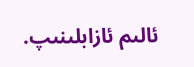ئالىم ئازابلىنىپ.